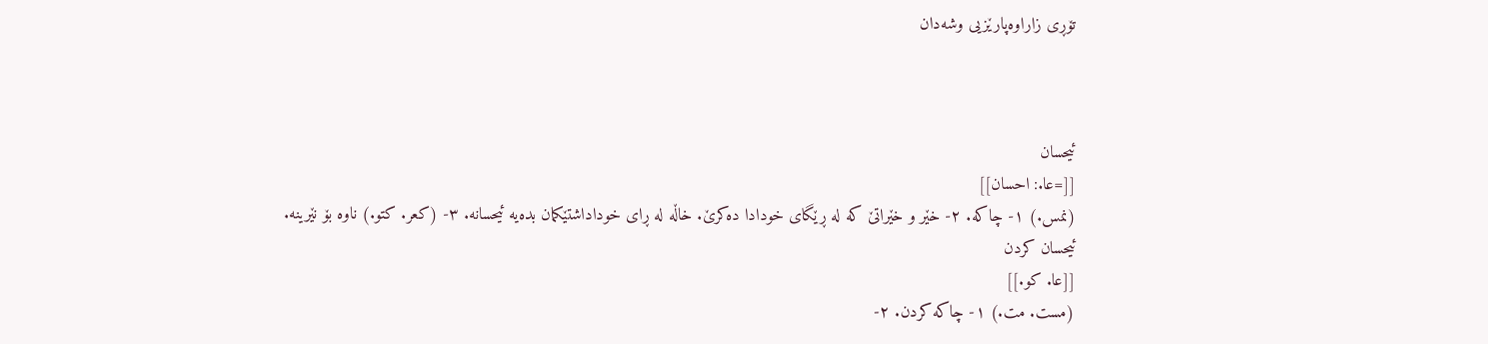تۆڕی زاراوەپارێزیی وشەدان



ئیحسان
[[=عا.: احسان]]
(نمس.) ١- چاکە. ٢- خێر و خێراتێ کە لە ڕێگای خودادا دەکرێ. خاڵە لە ڕای خوداداشتێکمان بدەیە ئیحسانە. ٣- (کعر. کتو.) ناوە بۆ نێرینە.
ئیحسان کردن
[[عا. کو.]]
(مست. مت.) ١- چاکە کردن. ٢-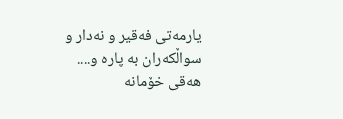یارمەتی فەقیر و نەدار و سواڵکەران بە پارە و.... هەقی خۆمانە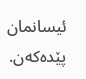ئیسانمان پێدەکەن.